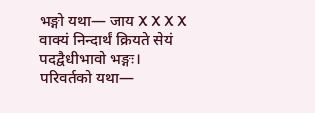भङ्गो यथा— जाय X X X X वाक्यं निन्दार्थं क्रियते सेयं पदद्वैधीभावो भङ्गः।
परिवर्तको यथा—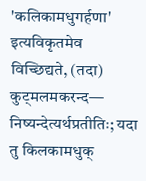'कलिकामधुगर्हणा' इत्यविकृतमेव विच्छिद्यते, (तदा) कुट्मलमकरन्द— निष्यन्देत्यर्थप्रतीतिः; यदा तु किलकामधुक्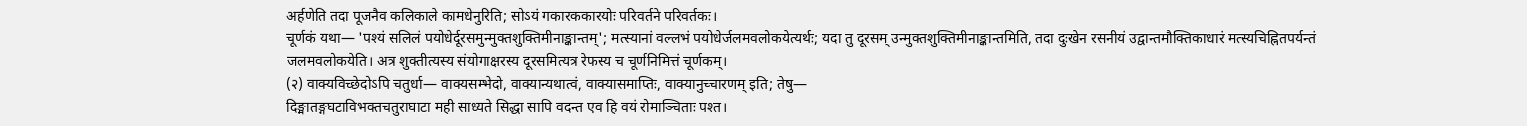अर्हणेति तदा पूजनैव कलिकाले कामधेनुरिति; सोऽयं गकारककारयोः परिवर्तने परिवर्तकः।
चूर्णकं यथा— 'पश्यं सलिलं पयोधेर्दूरसमुन्मुक्तशुक्तिमीनाङ्कान्तम्'; मत्स्यानां वल्लभं पयोधेर्जलमवलोकयेत्यर्थः; यदा तु दूरसम् उन्मुक्तशुक्तिमीनाङ्कान्तमिति, तदा दुःखेन रसनीयं उद्वान्तमौक्तिकाधारं मत्स्यचिह्नितपर्यन्तं जलमवलोकयेति। अत्र शुक्तीत्यस्य संयोगाक्षरस्य दूरसमित्यत्र रेफस्य च चूर्णनिमित्तं चूर्णकम्।
(२) वाक्यविच्छेदोऽपि चतुर्धा— वाक्यसम्भेदो, वाक्यान्यथात्वं, वाक्यासमाप्तिः, वाक्यानुच्चारणम् इति; तेषु—
दिङ्मातङ्गघटाविभक्तचतुराघाटा मही साध्यते सिद्धा सापि वदन्त एव हि वयं रोमाञ्चिताः पश्त।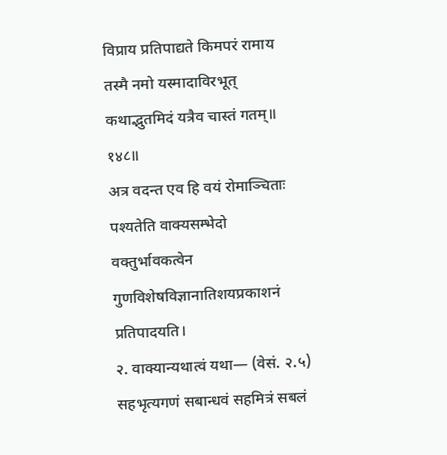विप्राय प्रतिपाद्यते किमपरं रामाय तस्मै नमो यस्मादाविरभूत् कथाद्भुतमिदं यत्रैव चास्तं गतम्॥ १४८॥
अत्र वदन्त एव हि वयं रोमाञ्चिताः पश्यतेति वाक्यसम्भेदो वक्तुर्भावकत्वेन गुणविशेषविज्ञानातिशयप्रकाशनं प्रतिपादयति।
२. वाक्यान्यथात्वं यथा— (वेसं. २.५)
सहभृत्यगणं सबान्धवं सहमित्रं सबलं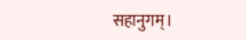सहानुगम्।